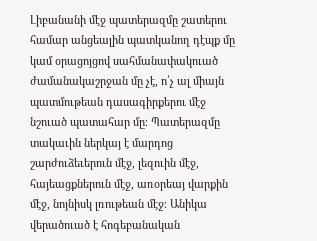Լիբանանի մէջ պատերազմը շատերու համար անցեալին պատկանող դէպք մը կամ օրացոյցով սահմանափակուած ժամանակաշրջան մը չէ, ո՛չ ալ միայն պատմութեան դասագիրքերու մէջ նշուած պատահար մը։ Պատերազմը տակաւին ներկայ է մարդոց շարժուձեւերուն մէջ, լեզուին մէջ, հայեացքներուն մէջ, առօրեայ վարքին մէջ, նոյնիսկ լռութեան մէջ։ Անիկա վերածուած է հոգեբանական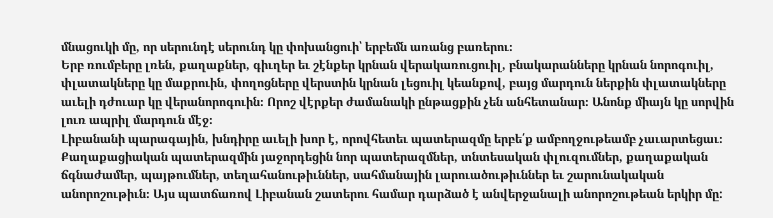մնացուկի մը, որ սերունդէ սերունդ կը փոխանցուի՝ երբեմն առանց բառերու։
Երբ ռումբերը լռեն, քաղաքներ, գիւղեր եւ շէնքեր կրնան վերակառուցուիլ, բնակարանները կրնան նորոգուիլ, փլատակները կը մաքրուին, փողոցները վերստին կրնան լեցուիլ կեանքով, բայց մարդուն ներքին փլատակները աւելի դժուար կը վերանորոգուին։ Որոշ վէրքեր ժամանակի ընթացքին չեն անհետանար։ Անոնք միայն կը սորվին լուռ ապրիլ մարդուն մէջ։
Լիբանանի պարագային, խնդիրը աւելի խոր է, որովհետեւ պատերազմը երբե՛ք ամբողջութեամբ չաւարտեցաւ։ Քաղաքացիական պատերազմին յաջորդեցին նոր պատերազմներ, տնտեսական փլուզումներ, քաղաքական ճգնաժամեր, պայթումներ, տեղահանութիւններ, սահմանային լարուածութիւններ եւ շարունակական անորոշութիւն։ Այս պատճառով Լիբանան շատերու համար դարձած է անվերջանալի անորոշութեան երկիր մը: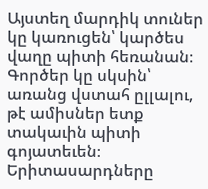Այստեղ մարդիկ տուներ կը կառուցեն՝ կարծես վաղը պիտի հեռանան։ Գործեր կը սկսին՝ առանց վստահ ըլլալու, թէ ամիսներ ետք տակաւին պիտի գոյատեւեն։ Երիտասարդները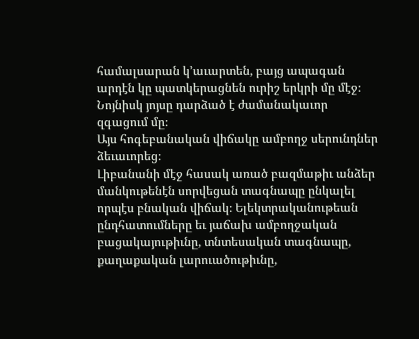համալսարան կ’աւարտեն, բայց ապագան արդէն կը պատկերացնեն ուրիշ երկրի մը մէջ։ Նոյնիսկ յոյսը դարձած է ժամանակաւոր զգացում մը։
Այս հոգեբանական վիճակը ամբողջ սերունդներ ձեւաւորեց։
Լիբանանի մէջ հասակ առած բազմաթիւ անձեր մանկութենէն սորվեցան տագնապը ընկալել որպէս բնական վիճակ։ Ելեկտրականութեան ընդհատումները եւ յաճախ ամբողջական բացակայութիւնը, տնտեսական տագնապը, քաղաքական լարուածութիւնը,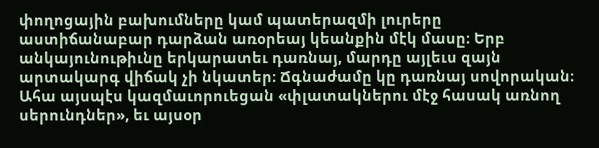փողոցային բախումները կամ պատերազմի լուրերը աստիճանաբար դարձան առօրեայ կեանքին մէկ մասը։ Երբ անկայունութիւնը երկարատեւ դառնայ, մարդը այլեւս զայն արտակարգ վիճակ չի նկատեր։ Ճգնաժամը կը դառնայ սովորական։
Ահա այսպէս կազմաւորուեցան «փլատակներու մէջ հասակ առնող սերունդներ», եւ այսօր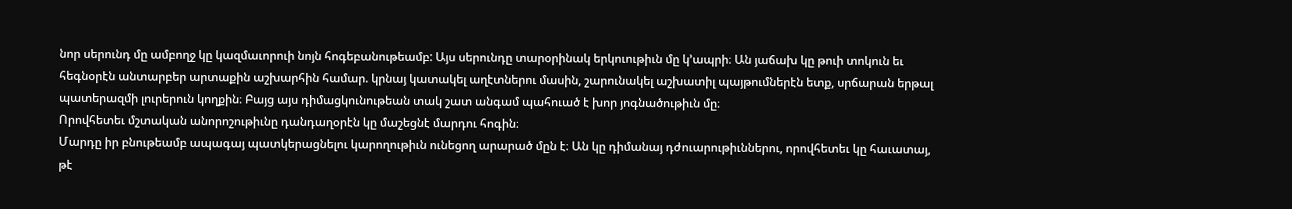նոր սերունդ մը ամբողջ կը կազմաւորուի նոյն հոգեբանութեամբ: Այս սերունդը տարօրինակ երկուութիւն մը կ’ապրի։ Ան յաճախ կը թուի տոկուն եւ հեգնօրէն անտարբեր արտաքին աշխարհին համար. կրնայ կատակել աղէտներու մասին, շարունակել աշխատիլ պայթումներէն ետք, սրճարան երթալ պատերազմի լուրերուն կողքին։ Բայց այս դիմացկունութեան տակ շատ անգամ պահուած է խոր յոգնածութիւն մը։
Որովհետեւ մշտական անորոշութիւնը դանդաղօրէն կը մաշեցնէ մարդու հոգին։
Մարդը իր բնութեամբ ապագայ պատկերացնելու կարողութիւն ունեցող արարած մըն է։ Ան կը դիմանայ դժուարութիւններու, որովհետեւ կը հաւատայ, թէ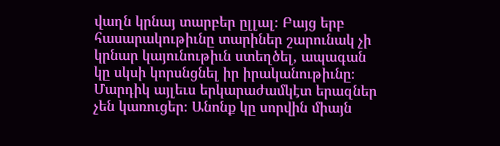վաղն կրնայ տարբեր ըլլալ։ Բայց երբ հասարակութիւնը տարիներ շարունակ չի կրնար կայունութիւն ստեղծել, ապագան կը սկսի կորսնցնել իր իրականութիւնը։ Մարդիկ այլեւս երկարաժամկէտ երազներ չեն կառուցեր։ Անոնք կը սորվին միայն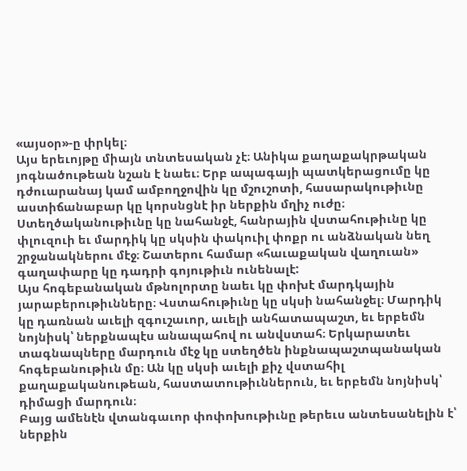«այսօր»-ը փրկել։
Այս երեւոյթը միայն տնտեսական չէ։ Անիկա քաղաքակրթական յոգնածութեան նշան է նաեւ։ Երբ ապագայի պատկերացումը կը դժուարանայ կամ ամբողջովին կը մշուշոտի, հասարակութիւնը աստիճանաբար կը կորսնցնէ իր ներքին մղիչ ուժը։ Ստեղծականութիւնը կը նահանջէ, հանրային վստահութիւնը կը փլուզուի եւ մարդիկ կը սկսին փակուիլ փոքր ու անձնական նեղ շրջանակներու մէջ։ Շատերու համար «հաւաքական վաղուան» գաղափարը կը դադրի գոյութիւն ունենալէ:
Այս հոգեբանական մթնոլորտը նաեւ կը փոխէ մարդկային յարաբերութիւնները։ Վստահութիւնը կը սկսի նահանջել։ Մարդիկ կը դառնան աւելի զգուշաւոր, աւելի անհատապաշտ, եւ երբեմն նոյնիսկ՝ ներքնապէս անապահով ու անվստահ։ Երկարատեւ տագնապները մարդուն մէջ կը ստեղծեն ինքնապաշտպանական հոգեբանութիւն մը։ Ան կը սկսի աւելի քիչ վստահիլ քաղաքականութեան, հաստատութիւններուն, եւ երբեմն նոյնիսկ՝ դիմացի մարդուն։
Բայց ամենէն վտանգաւոր փոփոխութիւնը թերեւս անտեսանելին է՝ ներքին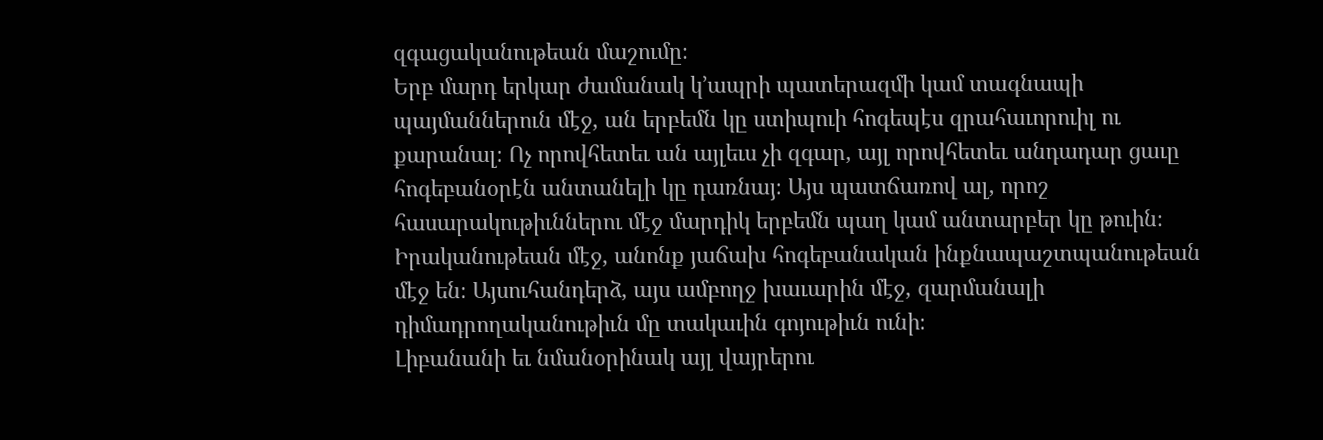զգացականութեան մաշումը։
Երբ մարդ երկար ժամանակ կ’ապրի պատերազմի կամ տագնապի պայմաններուն մէջ, ան երբեմն կը ստիպուի հոգեպէս զրահաւորուիլ ու քարանալ։ Ոչ որովհետեւ ան այլեւս չի զգար, այլ որովհետեւ անդադար ցաւը հոգեբանօրէն անտանելի կը դառնայ։ Այս պատճառով ալ, որոշ հասարակութիւններու մէջ մարդիկ երբեմն պաղ կամ անտարբեր կը թուին։ Իրականութեան մէջ, անոնք յաճախ հոգեբանական ինքնապաշտպանութեան մէջ են։ Այսուհանդերձ, այս ամբողջ խաւարին մէջ, զարմանալի դիմադրողականութիւն մը տակաւին գոյութիւն ունի։
Լիբանանի եւ նմանօրինակ այլ վայրերու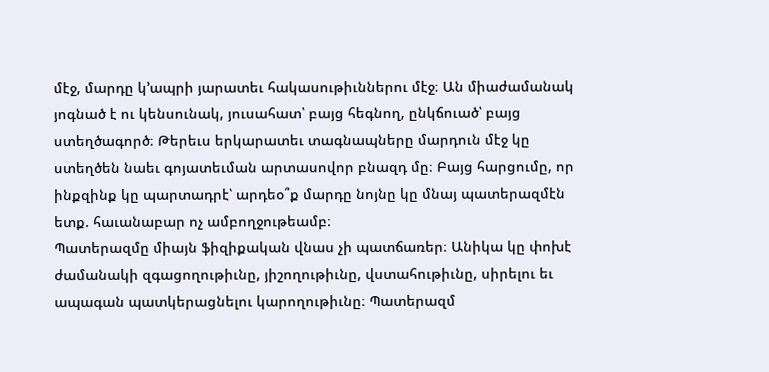մէջ, մարդը կ’ապրի յարատեւ հակասութիւններու մէջ։ Ան միաժամանակ յոգնած է ու կենսունակ, յուսահատ՝ բայց հեգնող, ընկճուած՝ բայց ստեղծագործ։ Թերեւս երկարատեւ տագնապները մարդուն մէջ կը ստեղծեն նաեւ գոյատեւման արտասովոր բնազդ մը։ Բայց հարցումը, որ ինքզինք կը պարտադրէ՝ արդեօ՞ք մարդը նոյնը կը մնայ պատերազմէն ետք. հաւանաբար ոչ ամբողջութեամբ։
Պատերազմը միայն ֆիզիքական վնաս չի պատճառեր։ Անիկա կը փոխէ ժամանակի զգացողութիւնը, յիշողութիւնը, վստահութիւնը, սիրելու եւ ապագան պատկերացնելու կարողութիւնը։ Պատերազմ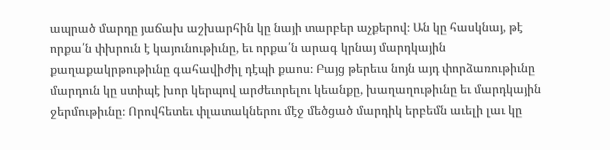ապրած մարդը յաճախ աշխարհին կը նայի տարբեր աչքերով։ Ան կը հասկնայ, թէ որքա՛ն փխրուն է կայունութիւնը, եւ որքա՛ն արագ կրնայ մարդկային քաղաքակրթութիւնը գահավիժիլ դէպի քաոս։ Բայց թերեւս նոյն այդ փորձառութիւնը մարդուն կը ստիպէ խոր կերպով արժեւորելու կեանքը, խաղաղութիւնը եւ մարդկային ջերմութիւնը։ Որովհետեւ փլատակներու մէջ մեծցած մարդիկ երբեմն աւելի լաւ կը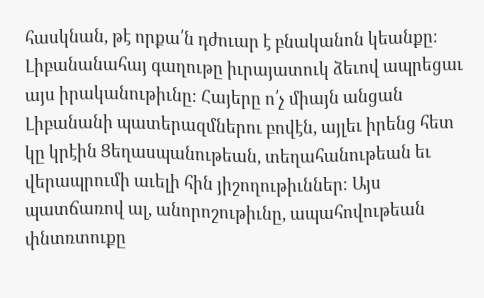հասկնան, թէ որքա՛ն դժուար է բնականոն կեանքը։
Լիբանանահայ գաղութը իւրայատուկ ձեւով ապրեցաւ այս իրականութիւնը։ Հայերը ո՛չ միայն անցան Լիբանանի պատերազմներու բովէն, այլեւ իրենց հետ կը կրէին Ցեղասպանութեան, տեղահանութեան եւ վերապրումի աւելի հին յիշողութիւններ։ Այս պատճառով ալ, անորոշութիւնը, ապահովութեան փնտռտուքը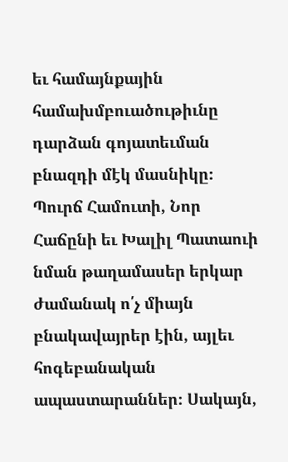եւ համայնքային համախմբուածութիւնը դարձան գոյատեւման բնազդի մէկ մասնիկը։ Պուրճ Համուտի, Նոր Հաճընի եւ Խալիլ Պատաուի նման թաղամասեր երկար ժամանակ ո՛չ միայն բնակավայրեր էին, այլեւ հոգեբանական ապաստարաններ։ Սակայն,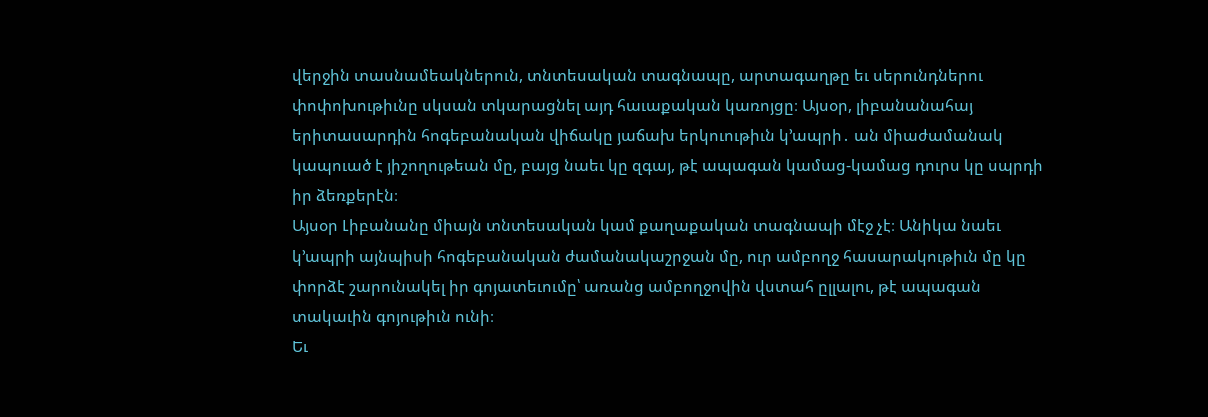վերջին տասնամեակներուն, տնտեսական տագնապը, արտագաղթը եւ սերունդներու փոփոխութիւնը սկսան տկարացնել այդ հաւաքական կառոյցը։ Այսօր, լիբանանահայ երիտասարդին հոգեբանական վիճակը յաճախ երկուութիւն կ’ապրի․ ան միաժամանակ կապուած է յիշողութեան մը, բայց նաեւ կը զգայ, թէ ապագան կամաց-կամաց դուրս կը սպրդի իր ձեռքերէն։
Այսօր Լիբանանը միայն տնտեսական կամ քաղաքական տագնապի մէջ չէ։ Անիկա նաեւ կ’ապրի այնպիսի հոգեբանական ժամանակաշրջան մը, ուր ամբողջ հասարակութիւն մը կը փորձէ շարունակել իր գոյատեւումը՝ առանց ամբողջովին վստահ ըլլալու, թէ ապագան տակաւին գոյութիւն ունի։
Եւ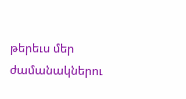թերեւս մեր ժամանակներու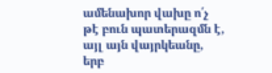ամենախոր վախը ո՛չ թէ բուն պատերազմն է, այլ այն վայրկեանը, երբ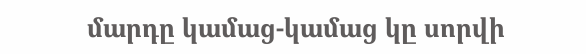մարդը կամաց-կամաց կը սորվի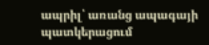ապրիլ՝ առանց ապագայի պատկերացում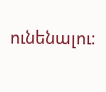ունենալու։